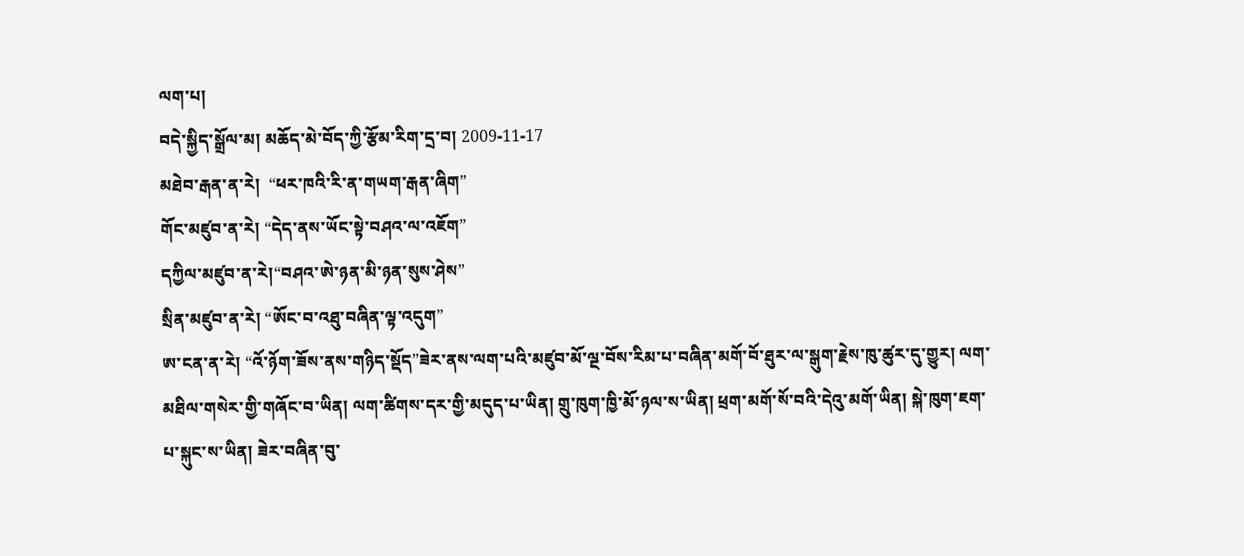ལག་པ།
བདེ་སྐྱིད་སྒྲོལ་མ། མཆོད་མེ་བོད་ཀྱི་རྩོམ་རིག་དྲ་བ། 2009-11-17
མཐེབ་རྒན་ན་རེ།  “ཕར་ཁའི་རི་ན་གཡག་རྒན་ཞིག”
གོང་མཛུབ་ན་རེ། “དེད་ནས་ཡོང་སྟེ་བཤའ་ལ་འཇོག”
དཀྱིལ་མཛུབ་ན་རེ།“བཤའ་ཨེ་ཉན་མི་ཉན་སུས་ཤེས”
སྲིན་མཛུབ་ན་རེ། “ཨོང་བ་འཐུ་བཞིན་ལྟ་འདུག”
ཨ་ངན་ན་རེ། “འོ་ཉོག་ཟོས་ནས་གཉིད་སྡོད”ཟེར་ནས་ལག་པའི་མཛུབ་མོ་ལྔ་བོས་རིམ་པ་བཞིན་མགོ་བོ་ཐུར་ལ་སྒུག་རྗེས་ཁུ་ཚུར་དུ་གྱུར། ལག་མཐིལ་གསེར་གྱི་གཞོང་བ་ཡིན། ལག་ཚིགས་དར་གྱི་མདུད་པ་ཡིན། གྲུ་ཁུག་ཁྱི་མོ་ཉལ་ས་ཡིན། ཕྲག་མགོ་སོ་བའི་དེའུ་མགོ་ཡིན། སྐེ་ཁུག་ཇག་པ་སྐུང་ས་ཡིན། ཟེར་བཞིན་བུ་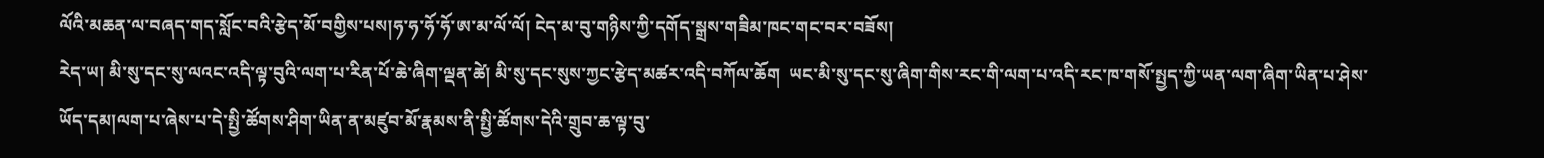ལོའི་མཆན་ལ་བཞད་གད་སློང་བའི་རྩེད་མོ་བགྱིས་པས།ཧ་ཧ་ཧོ་ཧོ་ཨ་མ་ལོ་ལོ། ངེད་མ་བུ་གཉིས་ཀྱི་དགོད་སྒྲས་གཟིམ་ཁང་གང་བར་བཟོས།
རེད་ཡ། མི་སུ་དང་སུ་ལའང་འདི་ལྟ་བུའི་ལག་པ་རིན་པོ་ཆེ་ཞིག་ལྡན་ཚེ། མི་སུ་དང་སུས་ཀྱང་རྩེད་མཚར་འདི་བཀོལ་ཆོག  ཡང་མི་སུ་དང་སུ་ཞིག་གིས་རང་གི་ལག་པ་འདི་རང་ཁ་གསོ་སྤྱད་ཀྱི་ཡན་ལག་ཞིག་ཡིན་པ་ཤེས་ཡོད་དམ།ལག་པ་ཞེས་པ་དེ་སྤྱི་ཚོགས་ཤིག་ཡིན་ན་མཛུབ་མོ་རྣམས་ནི་སྤྱི་ཚོགས་དེའི་གྲུབ་ཆ་ལྟ་བུ་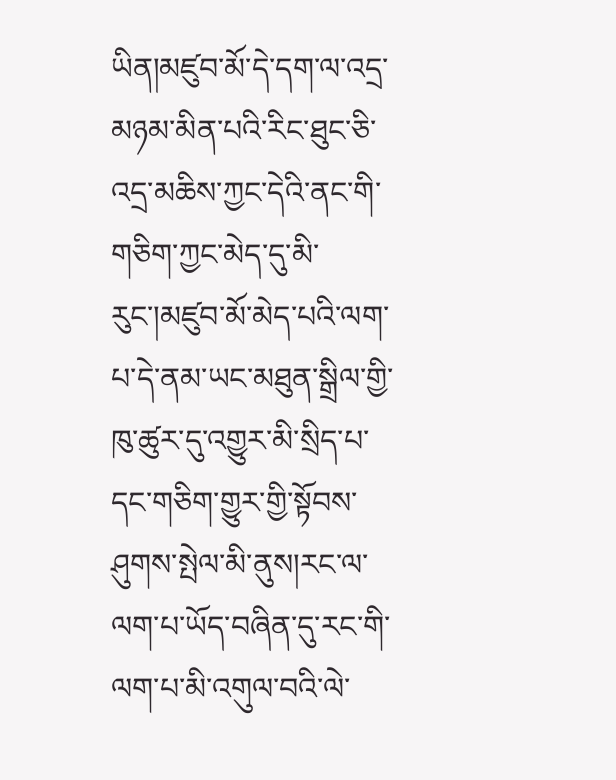ཡིན།མཛུབ་མོ་དེ་དག་ལ་འདྲ་མཉམ་མིན་པའི་རིང་ཐུང་ཅི་འདྲ་མཆིས་ཀྱང་དེའི་ནང་གི་གཅིག་ཀྱང་མེད་དུ་མི་རུང་།མཛུབ་མོ་མེད་པའི་ལག་པ་དེ་ནམ་ཡང་མཐུན་སྒྲིལ་གྱི་ཁུ་ཚུར་དུ་འགྱུར་མི་སྲིད་པ་དང་གཅིག་གྱུར་གྱི་སྟོབས་ཤུགས་སྤེལ་མི་ནུས།རང་ལ་ལག་པ་ཡོད་བཞིན་དུ་རང་གི་ལག་པ་མི་འགུལ་བའི་ལེ་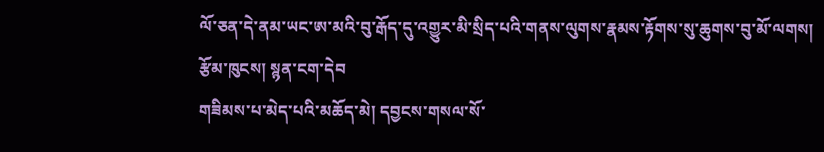ལོ་ཅན་དེ་ནམ་ཡང་ཨ་མའི་བུ་རྒོད་དུ་འགྱུར་མི་སྲིད་པའི་གནས་ལུགས་རྣམས་རྟོགས་སུ་ཆུགས་བུ་མོ་ལགས།
རྩོམ་ཁུངས། སྙན་ངག་དེབ
གཟིམས་པ་མེད་པའི་མཆོད་མེ། དབྱངས་གསལ་སོ་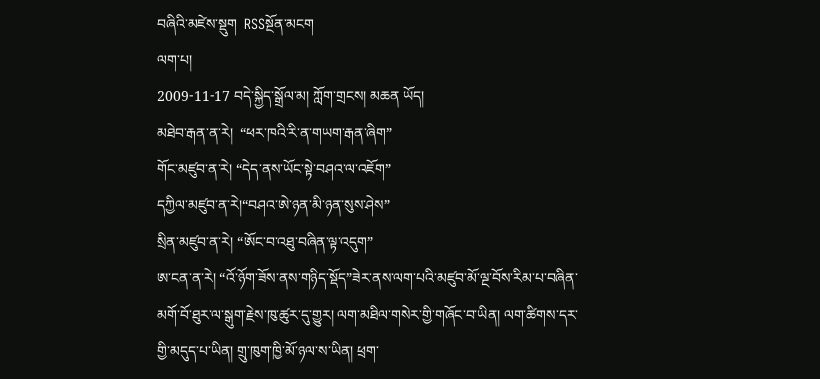བཞིའི་མཛེས་སྡུག  RSSསྔོན་མངག
ལག་པ།
2009-11-17 བདེ་སྐྱིད་སྒྲོལ་མ། ཀློག་གྲངས། མཆན ཡོད།
མཐེབ་རྒན་ན་རེ།  “ཕར་ཁའི་རི་ན་གཡག་རྒན་ཞིག”
གོང་མཛུབ་ན་རེ། “དེད་ནས་ཡོང་སྟེ་བཤའ་ལ་འཇོག”
དཀྱིལ་མཛུབ་ན་རེ།“བཤའ་ཨེ་ཉན་མི་ཉན་སུས་ཤེས”
སྲིན་མཛུབ་ན་རེ། “ཨོང་བ་འཐུ་བཞིན་ལྟ་འདུག”
ཨ་ངན་ན་རེ། “འོ་ཉོག་ཟོས་ནས་གཉིད་སྡོད”ཟེར་ནས་ལག་པའི་མཛུབ་མོ་ལྔ་བོས་རིམ་པ་བཞིན་མགོ་བོ་ཐུར་ལ་སྒུག་རྗེས་ཁུ་ཚུར་དུ་གྱུར། ལག་མཐིལ་གསེར་གྱི་གཞོང་བ་ཡིན། ལག་ཚིགས་དར་གྱི་མདུད་པ་ཡིན། གྲུ་ཁུག་ཁྱི་མོ་ཉལ་ས་ཡིན། ཕྲག་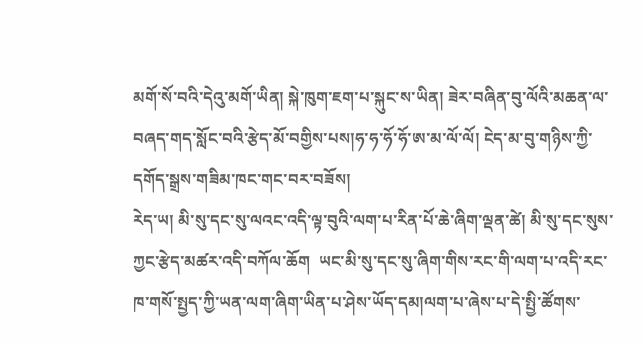མགོ་སོ་བའི་དེའུ་མགོ་ཡིན། སྐེ་ཁུག་ཇག་པ་སྐུང་ས་ཡིན། ཟེར་བཞིན་བུ་ལོའི་མཆན་ལ་བཞད་གད་སློང་བའི་རྩེད་མོ་བགྱིས་པས།ཧ་ཧ་ཧོ་ཧོ་ཨ་མ་ལོ་ལོ། ངེད་མ་བུ་གཉིས་ཀྱི་དགོད་སྒྲས་གཟིམ་ཁང་གང་བར་བཟོས།
རེད་ཡ། མི་སུ་དང་སུ་ལའང་འདི་ལྟ་བུའི་ལག་པ་རིན་པོ་ཆེ་ཞིག་ལྡན་ཚེ། མི་སུ་དང་སུས་ཀྱང་རྩེད་མཚར་འདི་བཀོལ་ཆོག  ཡང་མི་སུ་དང་སུ་ཞིག་གིས་རང་གི་ལག་པ་འདི་རང་ཁ་གསོ་སྤྱད་ཀྱི་ཡན་ལག་ཞིག་ཡིན་པ་ཤེས་ཡོད་དམ།ལག་པ་ཞེས་པ་དེ་སྤྱི་ཚོགས་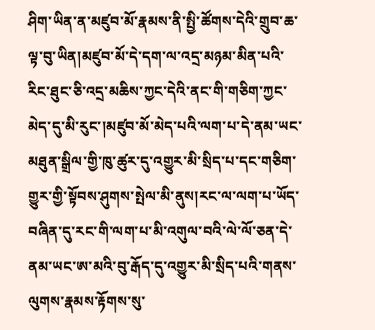ཤིག་ཡིན་ན་མཛུབ་མོ་རྣམས་ནི་སྤྱི་ཚོགས་དེའི་གྲུབ་ཆ་ལྟ་བུ་ཡིན།མཛུབ་མོ་དེ་དག་ལ་འདྲ་མཉམ་མིན་པའི་རིང་ཐུང་ཅི་འདྲ་མཆིས་ཀྱང་དེའི་ནང་གི་གཅིག་ཀྱང་མེད་དུ་མི་རུང་།མཛུབ་མོ་མེད་པའི་ལག་པ་དེ་ནམ་ཡང་མཐུན་སྒྲིལ་གྱི་ཁུ་ཚུར་དུ་འགྱུར་མི་སྲིད་པ་དང་གཅིག་གྱུར་གྱི་སྟོབས་ཤུགས་སྤེལ་མི་ནུས།རང་ལ་ལག་པ་ཡོད་བཞིན་དུ་རང་གི་ལག་པ་མི་འགུལ་བའི་ལེ་ལོ་ཅན་དེ་ནམ་ཡང་ཨ་མའི་བུ་རྒོད་དུ་འགྱུར་མི་སྲིད་པའི་གནས་ལུགས་རྣམས་རྟོགས་སུ་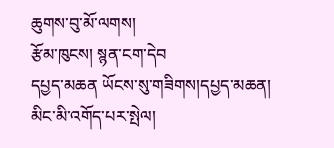ཆུགས་བུ་མོ་ལགས།
རྩོམ་ཁུངས། སྙན་ངག་དེབ
དཔྱད་མཆན ཡོངས་སུ་གཟིགས།དཔྱད་མཆན།
མིང་མི་འགོད་པར་སྤེལ།